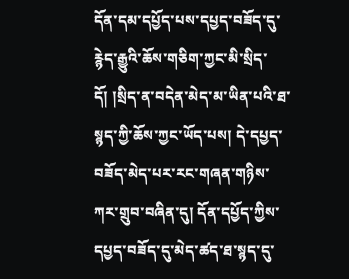དོན་དམ་དཔྱོད་པས་དཔྱད་བཟོད་དུ་རྙེད་རྒྱུའི་ཆོས་གཅིག་ཀྱང་མི་སྲིད་དོ། །སྲིད་ན་བདེན་མེད་མ་ཡིན་པའི་ཐ་སྙད་ཀྱི་ཆོས་ཀྱང་ཡོད་པས། དེ་དཔྱད་བཟོད་མེད་པར་རང་གཞན་གཉིས་ཀར་གྲུབ་བཞིན་དུ། དོན་དཔྱོད་ཀྱིས་དཔྱད་བཟོད་དུ་མེད་ཚད་ཐ་སྙད་དུ་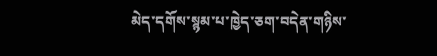མེད་དགོས་སྙམ་པ་ཁྱེད་ཅག་བདེན་གཉིས་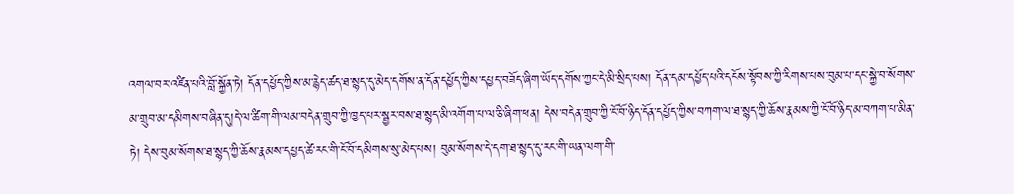འགལ་བར་འཛིན་པའི་བློ་སྐྱོན་ཏེ། དོན་དཔྱོད་ཀྱིས་མ་རྙེད་ཚད་ཐ་སྙད་དུ་མེད་དགོས་ན་དོན་དཔྱོད་ཀྱིས་དཔྱད་བཟོད་ཞིག་ཡོད་དགོས་ཀྱང་དེ་མི་སྲིད་པས། དོན་དམ་དཔྱོད་པའི་དངོས་སྟོབས་ཀྱི་རིགས་པས་བུམ་པ་དང་སྐྱེ་བ་སོགས་མ་གྲུབ་མ་དམིགས་བཞིན་དུ།དེ་ལ་ཚིག་གི་ལམ་བདེན་གྲུབ་ཀྱི་ཁྱད་པར་སྦྱར་བས་ཐ་སྙད་མི་འགོག་པ་ལ་ཅི་ཞིག་ཕན། དེས་བདེན་གྲུབ་ཀྱི་ངོ་བོ་ཉིད་དོན་དཔྱོད་ཀྱིས་བཀག་ལ་ཐ་སྙད་ཀྱི་ཆོས་རྣམས་ཀྱི་ངོ་བོ་ཉིད་མ་བཀག་པ་མིན་ཏེ། དེས་བུམ་སོགས་ཐ་སྙད་ཀྱི་ཆོས་རྣམས་དཔྱད་ཚེ་རང་གི་ངོ་བོ་དམིགས་སུ་མེད་པས། བུམ་སོགས་དེ་དག་ཐ་སྙད་དུ་རང་གི་ཡན་ལག་གི་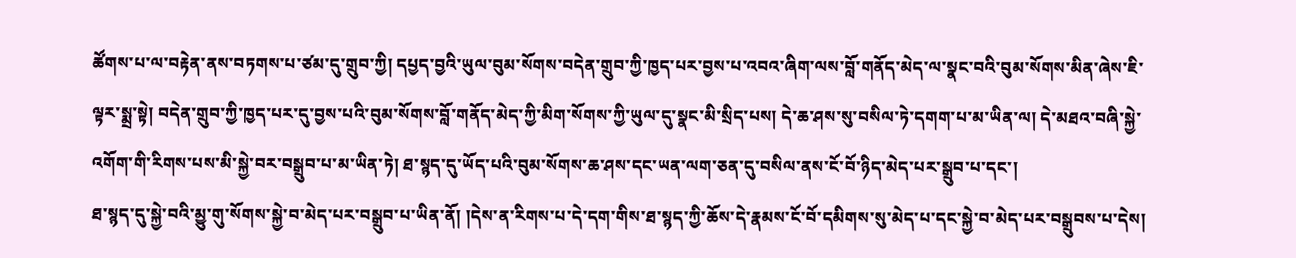ཚོགས་པ་ལ་བརྟེན་ནས་བཏགས་པ་ཙམ་དུ་གྲུབ་ཀྱི། དཔྱད་བྱའི་ཡུལ་བུམ་སོགས་བདེན་གྲུབ་ཀྱི་ཁྱད་པར་བྱས་པ་འབའ་ཞིག་ལས་བློ་གནོད་མེད་ལ་སྣང་བའི་བུམ་སོགས་མིན་ཞེས་ཇི་ལྟར་སྨྲ་སྟེ། བདེན་གྲུབ་ཀྱི་ཁྱད་པར་དུ་བྱས་པའི་བུམ་སོགས་བློ་གནོད་མེད་ཀྱི་མིག་སོགས་ཀྱི་ཡུལ་དུ་སྣང་མི་སྲིད་པས། དེ་ཆ་ཤས་སུ་བསིལ་ཏེ་དགག་པ་མ་ཡིན་ལ། དེ་མཐའ་བཞི་སྐྱེ་འགོག་གི་རིགས་པས་མི་སྐྱེ་བར་བསྒྲུབ་པ་མ་ཡིན་ཏེ། ཐ་སྙད་དུ་ཡོད་པའི་བུམ་སོགས་ཆ་ཤས་དང་ཡན་ལག་ཅན་དུ་བསིལ་ནས་ངོ་བོ་ཉིད་མེད་པར་སྒྲུབ་པ་དང་།
ཐ་སྙད་དུ་སྐྱེ་བའི་མྱུ་གུ་སོགས་སྐྱེ་བ་མེད་པར་བསྒྲུབ་པ་ཡིན་ནོ། །དེས་ན་རིགས་པ་དེ་དག་གིས་ཐ་སྙད་ཀྱི་ཆོས་དེ་རྣམས་ངོ་བོ་དམིགས་སུ་མེད་པ་དང་སྐྱེ་བ་མེད་པར་བསྒྲུབས་པ་དེས།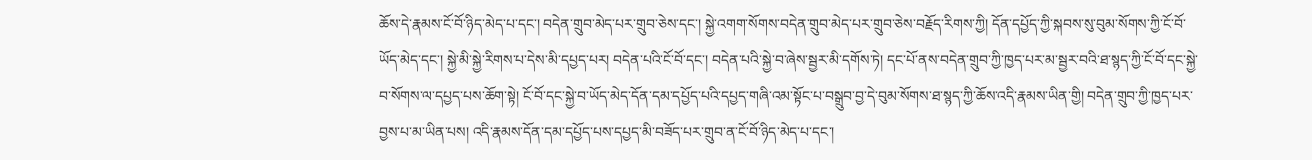ཆོས་དེ་རྣམས་ངོ་བོ་ཉིད་མེད་པ་དང་། བདེན་གྲུབ་མེད་པར་གྲུབ་ཅེས་དང་། སྐྱེ་འགག་སོགས་བདེན་གྲུབ་མེད་པར་གྲུབ་ཅེས་བརྗོད་རིགས་ཀྱི། དོན་དཔྱོད་ཀྱི་སྐབས་སུ་བུམ་སོགས་ཀྱི་ངོ་བོ་ཡོད་མེད་དང་། སྐྱེ་མི་སྐྱེ་རིགས་པ་དེས་མི་དཔྱད་པར། བདེན་པའི་ངོ་བོ་དང་། བདེན་པའི་སྐྱེ་བ་ཞེས་སྦྱར་མི་དགོས་ཏེ། དང་པོ་ནས་བདེན་གྲུབ་ཀྱི་ཁྱད་པར་མ་སྦྱར་བའི་ཐ་སྙད་ཀྱི་ངོ་བོ་དང་སྐྱེ་བ་སོགས་ལ་དཔྱད་པས་ཆོག་སྟེ། ངོ་བོ་དང་སྐྱེ་བ་ཡོད་མེད་དོན་དམ་དཔྱོད་པའི་དཔྱད་གཞི་འམ་སྟོང་པ་བསྒྲུབ་བྱ་དེ་བུམ་སོགས་ཐ་སྙད་ཀྱི་ཆོས་འདི་རྣམས་ཡིན་གྱི། བདེན་གྲུབ་ཀྱི་ཁྱད་པར་བྱས་པ་མ་ཡིན་པས། འདི་རྣམས་དོན་དམ་དཔྱོད་པས་དཔྱད་མི་བཟོད་པར་གྲུབ་ན་ངོ་བོ་ཉིད་མེད་པ་དང་།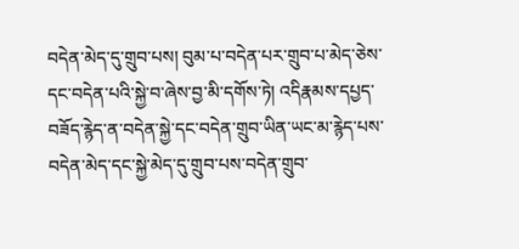བདེན་མེད་དུ་གྲུབ་པས། བུམ་པ་བདེན་པར་གྲུབ་པ་མེད་ཅེས་དང་བདེན་པའི་སྐྱེ་བ་ཞེས་བྱ་མི་དགོས་ཏེ། འདིརྣམས་དཔྱད་བཟོད་རྙེད་ན་བདེན་སྐྱེ་དང་བདེན་གྲུབ་ཡིན་ཡང་མ་རྙེད་པས་བདེན་མེད་དང་སྐྱེ་མེད་དུ་གྲུབ་པས་བདེན་གྲུབ་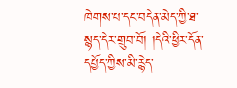ཁེགས་པ་དང་བདེན་མེད་ཀྱི་ཐ་སྙད་དེར་གྲུབ་བོ། །དེའི་ཕྱིར་དོན་དཔྱོད་ཀྱིས་མི་རྙེད་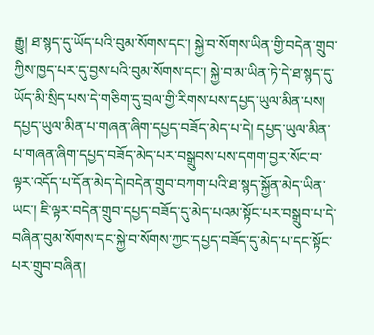རྒྱུ། ཐ་སྙད་དུ་ཡོད་པའི་བུམ་སོགས་དང་། སྐྱེ་བ་སོགས་ཡིན་གྱི་བདེན་གྲུབ་ཀྱིས་ཁྱད་པར་དུ་བྱས་པའི་བུམ་སོགས་དང་། སྐྱེ་བ་མ་ཡིན་ཏེ་དེ་ཐ་སྙད་དུ་ཡོད་མི་སྲིད་པས་དེ་གཅིག་དུ་བྲལ་གྱི་རིགས་པས་དཔྱད་ཡུལ་མིན་པས།
དཔྱད་ཡུལ་མིན་པ་གཞན་ཞིག་དཔྱད་བཟོད་མེད་པ་དེ། དཔྱད་ཡུལ་མིན་པ་གཞན་ཞིག་དཔྱད་བཟོད་མེད་པར་བསྒྲུབས་པས་དགག་བྱར་སོང་བ་ལྟར་འདོད་པ་དོན་མེད་དེ།བདེན་གྲུབ་བཀག་པའི་ཐ་སྙད་སྐྱོན་མེད་ཡིན་ཡང་། ཇི་ལྟར་བདེན་གྲུབ་དཔྱད་བཟོད་དུ་མེད་པའམ་སྟོང་པར་བསྒྲུབ་པ་དེ་བཞིན་བུམ་སོགས་དང་སྐྱེ་བ་སོགས་ཀྱང་དཔྱད་བཟོད་དུ་མེད་པ་དང་སྟོང་པར་གྲུབ་བཞིན།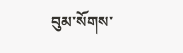བུམ་སོགས་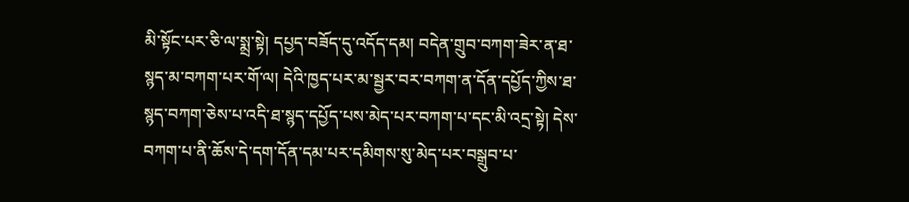མི་སྟོང་པར་ཅི་ལ་སྨྲ་སྟེ། དཔྱད་བཟོད་དུ་འདོད་དམ། བདེན་གྲུབ་བཀག་ཟེར་ན་ཐ་སྙད་མ་བཀག་པར་གོ་ལ། དེའི་ཁྱད་པར་མ་སྦྱར་བར་བཀག་ན་དོན་དཔྱོད་ཀྱིས་ཐ་སྙད་བཀག་ཅེས་པ་འདི་ཐ་སྙད་དཔྱོད་པས་མེད་པར་བཀག་པ་དང་མི་འདྲ་སྟེ། དེས་བཀག་པ་ནི་ཆོས་དེ་དག་དོན་དམ་པར་དམིགས་སུ་མེད་པར་བསྒྲུབ་པ་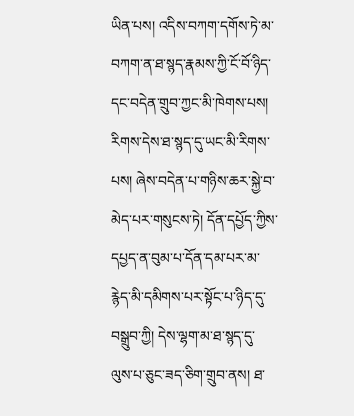ཡིན་པས། འདིས་བཀག་དགོས་ཏེ་མ་བཀག་ན་ཐ་སྙད་རྣམས་ཀྱི་ངོ་བོ་ཉིད་དང་བདེན་གྲུབ་ཀྱང་མི་ཁེགས་པས། རིགས་དེས་ཐ་སྙད་དུ་ཡང་མི་རིགས་པས། ཞེས་བདེན་པ་གཉིས་ཆར་སྐྱེ་བ་མེད་པར་གསུངས་ཏེ། དོན་དཔྱོད་ཀྱིས་དཔྱད་ན་བུམ་པ་དོན་དམ་པར་མ་རྙེད་མི་དམིགས་པར་སྟོང་པ་ཉིད་དུ་བསྒྲུབ་ཀྱི། དེས་ལྷག་མ་ཐ་སྙད་དུ་ལུས་པ་ཅུང་ཟད་ཅིག་གྲུབ་ནས། ཐ་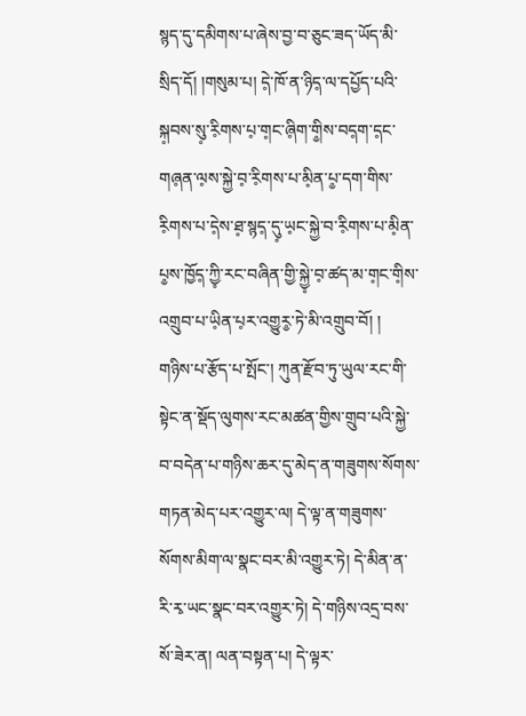སྙད་དུ་དམིགས་པ་ཞེས་བྱ་བ་ཅུང་ཟད་ཡོད་མི་སྲིད་དོ། །གསུམ་པ། དེ༷་ཁོ་ན་ཉིད༷་ལ་དཔྱོད་པའི་སྐ༷བས་སུ༷་རི༷གས་པ༷་ག༷ང་ཞི༷ག་གི༵ས་བད༷ག་ད༷ང་གཞ༷ན་ལ༷ས་སྐྱེ་བ༷་རི༷གས་པ་མི༷ན་པ༵་དག་གིས་རི༷གས་པ་དེ༷ས་ཐ༷་སྙད༷་དུ༷་ཡ༷ང་སྐྱེ་བ་རི༷གས་པ་མི༷ན་པ༵ས་ཁྱོད༷་ཀྱི༷་རང་བཞིན་གྱི་སྐྱེ༷་བ༷་ཚད་མ་ག༷ང་གི༷ས་འགྲུབ་པ་ཡི༷ན་པ༷ར་འགྱུར༵་ཏེ་མི་འགྲུབ་བོ། །
གཉིས་པ་རྩོད་པ་སྤོང་། ཀུན་རྫོབ་ཏུ་ཡུལ་རང་གི་སྟེང་ན་སྡོད་ལུགས་རང་མཚན་གྱིས་གྲུབ་པའི་སྐྱེ་བ་བདེན་པ་གཉིས་ཆར་དུ་མེད་ན་གཟུགས་སོགས་གཏན་མེད་པར་འགྱུར་ལ། དེ་ལྟ་ན་གཟུགས་སོགས་མིག་ལ་སྣང་བར་མི་འགྱུར་ཏེ། དེ་མིན་ན་རི་རྭ་ཡང་སྣང་བར་འགྱུར་ཏེ། དེ་གཉིས་འདྲ་བས་སོ་ཟེར་ན། ལན་བསྟན་པ། དེ་ལྟར་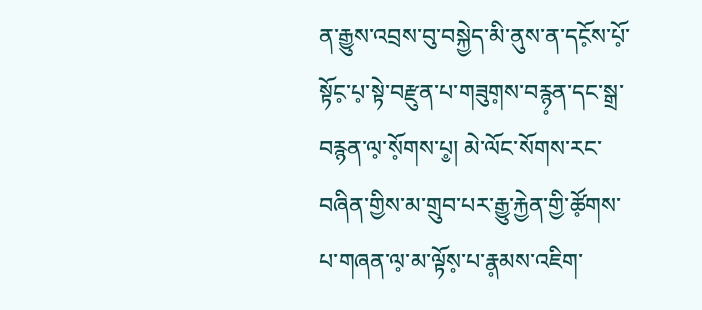ན་རྒྱུས་འབྲས་བུ་བསྐྱེད་མི་ནུས་ན་དངོ༷ས་པོ༷་སྟོང༷་པ༷་སྟེ་བརྫུན་པ་གཟུག༷ས་བརྙ༷ན་དང་སྒྲ་བརྙན་ལ༷་སོ༷གས་པ༵། མེ་ལོང་སོགས་རང་བཞིན་གྱིས་མ་གྲུབ་པར་རྒྱུ་རྐྱེན་གྱི་ཚོ༷གས་པ་གཞན་ལ༷་མ་ལྟོས༷་པ་རྣ༷མས་འཇིག་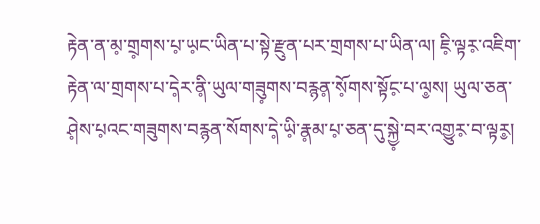རྟེན་ན་མ༷་གྲ༷གས་པ༷་ཡ༷ང་ཡིན་པ་སྟེ་རྫུན་པར་གྲགས་པ་ཡིན་ལ། ཇི༷་ལྟར༷་འཇིག་རྟེན་ལ་གྲགས་པ་དེ༷ར་ནི༷་ཡུལ་གཟུ༷གས་བརྙན༷་སོ༷གས་སྟོང༷་པ་ལ༵ས། ཡུལ་ཅན་ཤེ༷ས་པ༷འང་གཟུགས་བརྙན་སོགས་དེ༷་ཡི༷་རྣ༷མ་པ༷་ཅན་དུ་སྐྱེ༷་བར་འགྱུར༷་བ་ལྟར༵།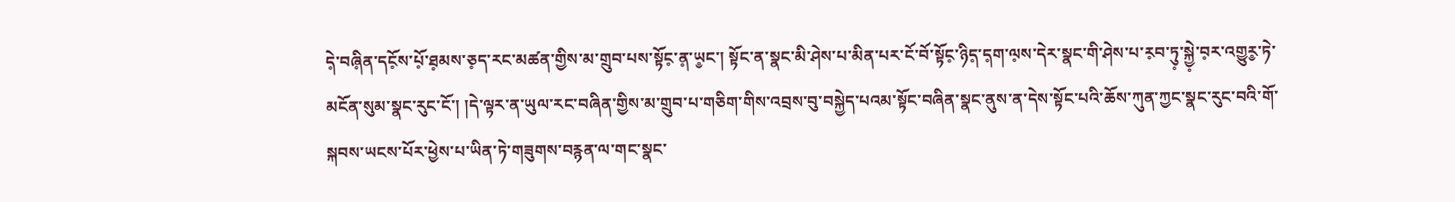དེ༷་བཞི༷ན་དངོ༷ས་པོ༷་ཐ༷མས་ཅ༷ད་རང་མཚན་གྱིས་མ་གྲུབ་པས་སྟོང༷་ན༷་ཡ༵ང་། སྟོང་ན་སྣང་མི་ཤེས་པ་མིན་པར་ངོ་བོ་སྟོང༷་ཉིད༷་ད༷ག་ལ༷ས་དེར་སྣང་གི་ཤེས་པ་ར༷བ་ཏུ༷་སྐྱེ༷་བ༷ར་འགྱུར༵་ཏེ་མངོན་སུམ་སྣང་རུང་ངོ་། །དེ་ལྟར་ན་ཡུལ་རང་བཞིན་གྱིས་མ་གྲུབ་པ་གཅིག་གིས་འབྲས་བུ་བསྐྱེད་པའམ་སྟོང་བཞིན་སྣང་ནུས་ན་དེས་སྟོང་པའི་ཆོས་ཀུན་ཀྱང་སྣང་རུང་བའི་གོ་སྐབས་ཡངས་པོར་ཕྱེས་པ་ཡིན་ཏེ་གཟུགས་བརྙན་ལ་གང་སྣང་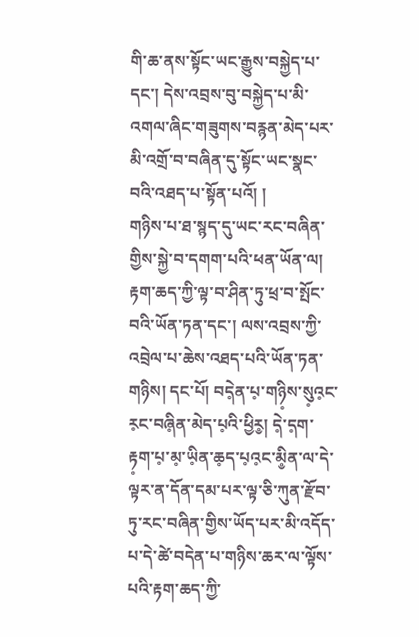གི་ཆ་ནས་སྟོང་ཡང་རྒྱུས་བསྐྱེད་པ་དང་། དེས་འབྲས་བུ་བསྐྱེད་པ་མི་འགལ་ཞིང་གཟུགས་བརྙན་མེད་པར་མི་འགྲོ་བ་བཞིན་དུ་སྟོང་ཡང་སྣང་བའི་འཐད་པ་སྟོན་པའོ། །
གཉིས་པ་ཐ་སྙད་དུ་ཡང་རང་བཞིན་གྱིས་སྐྱེ་བ་དགག་པའི་ཕན་ཡོན་ལ། རྟག་ཆད་ཀྱི་ལྟ་བ་ཤིན་ཏུ་ཕྲ་བ་སྤོང་བའི་ཡོན་ཏན་དང་། ལས་འབྲས་ཀྱི་འབྲེལ་པ་ཆེས་འཐད་པའི་ཡོན་ཏན་གཉིས། དང་པོ། བདེ༷ན་པ༷་གཉི༷ས་སུ༷འ༷ང་ར༷ང་བཞི༷ན་མེད་པ༷འི་ཕྱིར༵། དེ༷་ད༷ག་རྟ༷ག་པ༷་མ༷་ཡི༷ན་ཆ༷ད་པ༷འ༷ང་མི༵ན་ལ་དེ་ལྟར་ན་དོན་དམ་པར་ལྟ་ཅི་ཀུན་རྫོབ་ཏུ་རང་བཞིན་གྱིས་ཡོད་པར་མི་འདོད་པ་དེ་ཚེ་བདེན་པ་གཉིས་ཆར་ལ་ལྟོས་པའི་རྟག་ཆད་ཀྱི་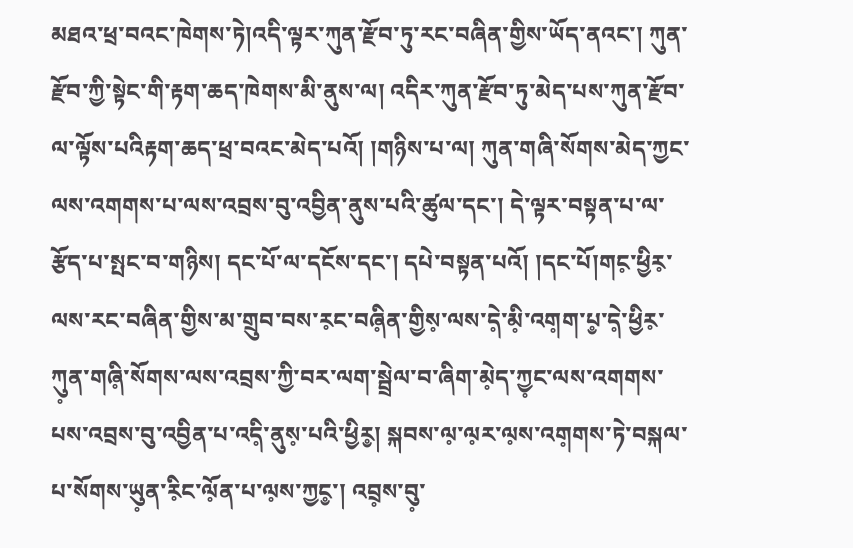མཐའ་ཕྲ་བའང་ཁེགས་ཏེ།འདི་ལྟར་ཀུན་རྫོབ་ཏུ་རང་བཞིན་གྱིས་ཡོད་ནའང་། ཀུན་རྫོབ་ཀྱི་སྟེང་གི་རྟག་ཆད་ཁེགས་མི་ནུས་ལ། འདིར་ཀུན་རྫོབ་ཏུ་མེད་པས་ཀུན་རྫོབ་ལ་ལྟོས་པའིརྟག་ཆད་ཕྲ་བའང་མེད་པའོ། །གཉིས་པ་ལ། ཀུན་གཞི་སོགས་མེད་ཀྱང་ལས་འགགས་པ་ལས་འབྲས་བུ་འབྱིན་ནུས་པའི་ཚུལ་དང་། དེ་ལྟར་བསྟན་པ་ལ་རྩོད་པ་སྤང་བ་གཉིས། དང་པོ་ལ་དངོས་དང་། དཔེ་བསྟན་པའོ། །དང་པོ།གང༷་ཕྱིར༷་ལས་རང་བཞིན་གྱིས་མ་གྲུབ་བས་ར༷ང་བཞི༷ན་གྱིས༷་ལས་དེ༷་མི༷་འག༷ག་པ༵་དེ༷་ཕྱིར༷་ཀུ༷ན་གཞི༷་སོགས་ལས་འབྲས་ཀྱི་བར་ལག་སྦྲེལ་བ་ཞིག་མེ༷ད་ཀྱ༷ང་ལས་འགགས་པས་འབྲས་བུ་འབྱིན་པ་འདི༷་ནུས༷་པའི་ཕྱིར༵། སྐབས་ལ༷་ལ༷ར་ལ༷ས་འག༷གས་ཏེ་བསྐལ་པ་སོགས་ཡུ༷ན་རི༷ང་ལོ༷ན་པ་ལ༷ས་ཀྱང༵་། འབྲ༷ས་བུ༷་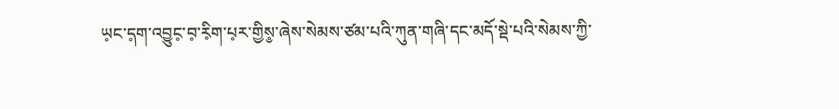ཡ༷ང་ད༷ག་འབྱུང༷་བ༷་རི༷ག་པ༷ར་གྱིས༵་ཞེས་སེམས་ཙམ་པའི་ཀུན་གཞི་དང་མདོ་སྡེ་པའི་སེམས་ཀྱི་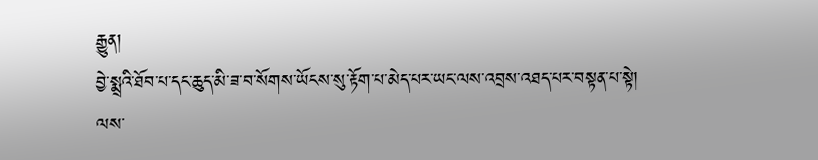རྒྱུན།
བྱེ་སྨྲའི་ཐོབ་པ་དང་ཆུད་མི་ཟ་བ་སོགས་ཡོངས་སུ་རྟོག་པ་མེད་པར་ཡང་ལས་འབྲས་འཐད་པར་བསྟན་པ་སྟེ། ལས་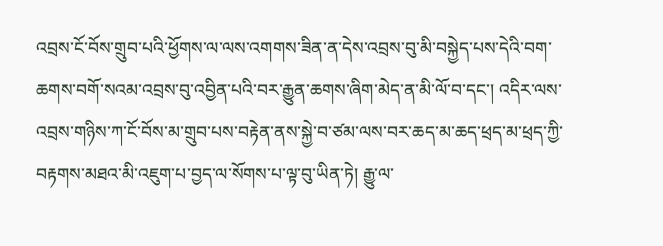འབྲས་ངོ་བོས་གྲུབ་པའི་ཕྱོགས་ལ་ལས་འགགས་ཟིན་ན་དེས་འབྲས་བུ་མི་བསྐྱེད་པས་དེའི་བག་ཆགས་བགོ་སའམ་འབྲས་བུ་འབྱིན་པའི་བར་རྒྱུན་ཆགས་ཞིག་མེད་ན་མི་ལོ་བ་དང་། འདིར་ལས་འབྲས་གཉིས་ཀ་ངོ་བོས་མ་གྲུབ་པས་བརྟེན་ནས་སྐྱེ་བ་ཙམ་ལས་བར་ཆད་མ་ཆད་ཕྲད་མ་ཕྲད་ཀྱི་བརྟགས་མཐའ་མི་འཇུག་པ་བྱད་ལ་སོགས་པ་ལྟ་བུ་ཡིན་ཏེ། རྒྱུ་ལ་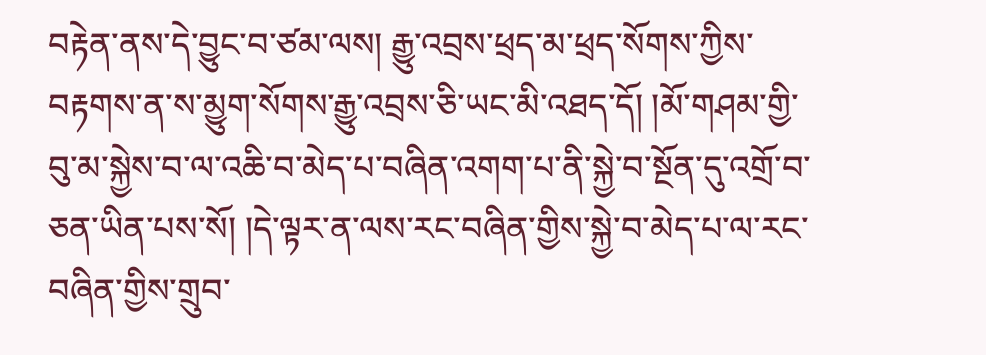བརྟེན་ནས་དེ་བྱུང་བ་ཙམ་ལས། རྒྱུ་འབྲས་ཕྲད་མ་ཕྲད་སོགས་ཀྱིས་བརྟགས་ན་ས་མྱུག་སོགས་རྒྱུ་འབྲས་ཅི་ཡང་མི་འཐད་དོ། །མོ་གཤམ་གྱི་བུ་མ་སྐྱེས་བ་ལ་འཆི་བ་མེད་པ་བཞིན་འགག་པ་ནི་སྐྱེ་བ་སྔོན་དུ་འགྲོ་བ་ཅན་ཡིན་པས་སོ། །དེ་ལྟར་ན་ལས་རང་བཞིན་གྱིས་སྐྱེ་བ་མེད་པ་ལ་རང་བཞིན་གྱིས་གྲུབ་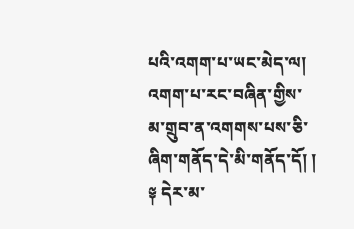པའི་འགག་པ་ཡང་མེད་ལ། འགག་པ་རང་བཞིན་གྱིས་མ་གྲུབ་ན་འགགས་པས་ཅི་ཞིག་གནོད་དེ་མི་གནོད་དོ། །
༈ དེར་མ་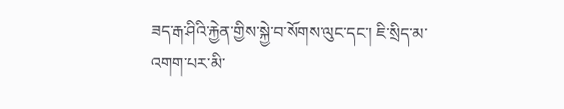ཟད་རྒ་ཤིའི་རྐྱེན་གྱིས་སྐྱེ་བ་སོགས་ལུང་དང་། ཇི་སྲིད་མ་འགག་པར་མི་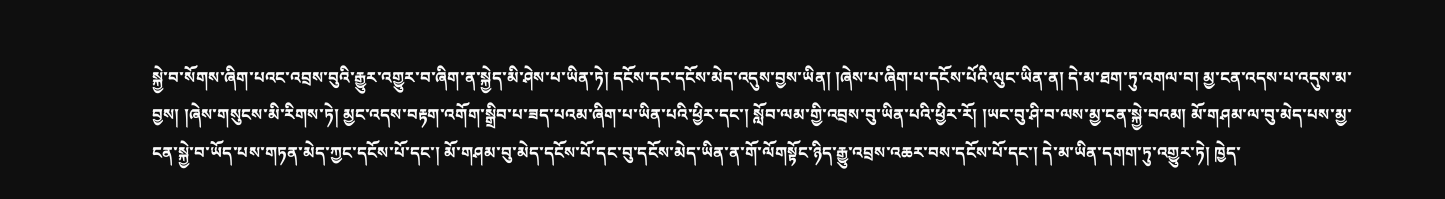སྐྱེ་བ་སོགས་ཞིག་པའང་འབྲས་བུའི་རྒྱུར་འགྱུར་བ་ཞིག་ན་སྐྱེད་མི་ཤེས་པ་ཡིན་ཏེ། དངོས་དང་དངོས་མེད་འདུས་བྱས་ཡིན། །ཞེས་པ་ཞིག་པ་དངོས་པོའི་ལུང་ཡིན་ན། དེ་མ་ཐག་ཏུ་འགལ་བ། མྱ་ངན་འདས་པ་འདུས་མ་བྱས། །ཞེས་གསུངས་མི་རིགས་ཏེ། མྱང་འདས་བརྟག་འགོག་སྒྲིབ་པ་ཟད་པའམ་ཞིག་པ་ཡིན་པའི་ཕྱིར་དང་། སློབ་ལམ་གྱི་འབྲས་བུ་ཡིན་པའི་ཕྱིར་རོ། །ཡང་བུ་ཤི་བ་ལས་མྱ་ངན་སྐྱེ་བའམ། མོ་གཤམ་ལ་བུ་མེད་པས་མྱ་ངན་སྐྱེ་བ་ཡོད་པས་གཏན་མེད་ཀྱང་དངོས་པོ་དང་། མོ་གཤམ་བུ་མེད་དངོས་པོ་དང་བུ་དངོས་མེད་ཡིན་ན་གོ་ལོགསྟོང་ཉིད་རྒྱུ་འབྲས་འཆར་བས་དངོས་པོ་དང་། དེ་མ་ཡིན་དགག་ཏུ་འགྱུར་ཏེ། ཁྱེད་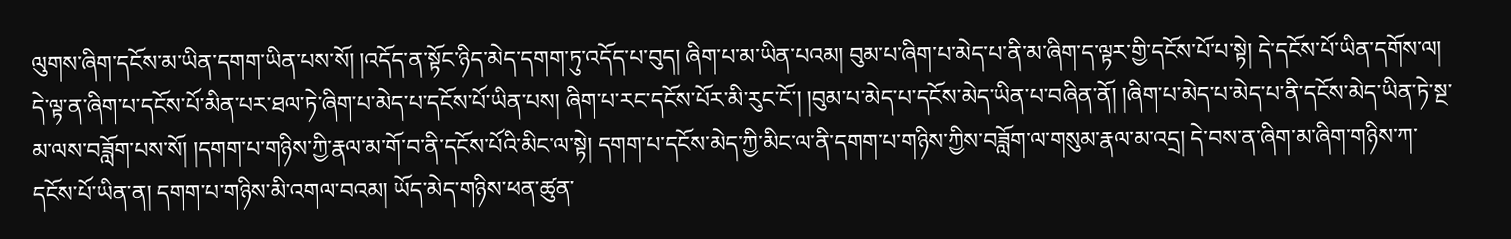ལུགས་ཞིག་དངོས་མ་ཡིན་དགག་ཡིན་པས་སོ། །འདོད་ན་སྟོང་ཉིད་མེད་དགག་ཏུ་འདོད་པ་བུད། ཞིག་པ་མ་ཡིན་པའམ། བུམ་པ་ཞིག་པ་མེད་པ་ནི་མ་ཞིག་ད་ལྟར་གྱི་དངོས་པོ་པ་སྟེ། དེ་དངོས་པོ་ཡིན་དགོས་ལ། དེ་ལྟ་ན་ཞིག་པ་དངོས་པོ་མིན་པར་ཐལ་ཏེ་ཞིག་པ་མེད་པ་དངོས་པོ་ཡིན་པས། ཞིག་པ་རང་དངོས་པོར་མི་རུང་ངོ་། །བུམ་པ་མེད་པ་དངོས་མེད་ཡིན་པ་བཞིན་ནོ། །ཞིག་པ་མེད་པ་མེད་པ་ནི་དངོས་མེད་ཡིན་ཏེ་སྔ་མ་ལས་བཟློག་པས་སོ། །དགག་པ་གཉིས་ཀྱི་རྣལ་མ་གོ་བ་ནི་དངོས་པོའི་མིང་ལ་སྟེ། དགག་པ་དངོས་མེད་ཀྱི་མིང་ལ་ནི་དགག་པ་གཉིས་ཀྱིས་བཟློག་ལ་གསུམ་རྣལ་མ་འདྲ། དེ་བས་ན་ཞིག་མ་ཞིག་གཉིས་ཀ་དངོས་པོ་ཡིན་ན། དགག་པ་གཉིས་མི་འགལ་བའམ། ཡོད་མེད་གཉིས་ཕན་ཚུན་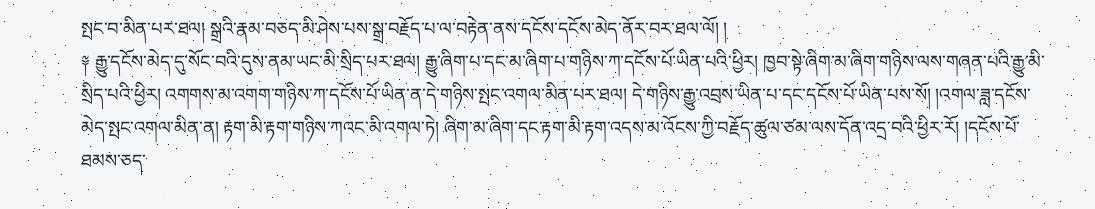སྤང་བ་མིན་པར་ཐལ། སྒྲའི་རྣམ་བཅད་མི་ཤེས་པས་སྒྲ་བརྗོད་པ་ལ་བརྟེན་ནས་དངོས་དངོས་མེད་ནོར་བར་ཐལ་ལོ། །
༈ རྒྱུ་དངོས་མེད་དུ་སོང་བའི་དུས་ནམ་ཡང་མི་སྲིད་པར་ཐལ། རྒྱུ་ཞིག་པ་དང་མ་ཞིག་པ་གཉིས་ཀ་དངོས་པོ་ཡིན་པའི་ཕྱིར། ཁྱབ་སྟེ་ཞིག་མ་ཞིག་གཉིས་ལས་གཞན་པའི་རྒྱུ་མི་སྲིད་པའི་ཕྱིར། འགགས་མ་འགག་གཉིས་ཀ་དངོས་པོ་ཡིན་ན་དེ་གཉིས་སྤང་འགལ་མིན་པར་ཐལ། དེ་གཉིས་རྒྱུ་འབྲས་ཡིན་པ་དང་དངོས་པོ་ཡིན་པས་སོ། །འགལ་ཟླ་དངོས་མེད་སྤང་འགལ་མིན་ན། རྟག་མི་རྟག་གཉིས་ཀའང་མི་འགལ་ཏེ། ཞིག་མ་ཞིག་དང་རྟག་མི་རྟག་འདས་མ་འོངས་ཀྱི་བརྗོད་ཚུལ་ཙམ་ལས་དོན་འདྲ་བའི་ཕྱིར་རོ། །དངོས་པོ་ཐམས་ཅད་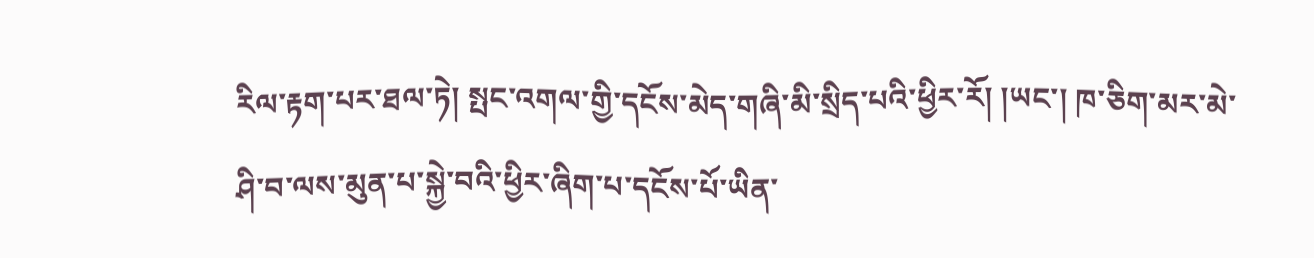རིལ་རྟག་པར་ཐལ་ཏེ། སྤང་འགལ་གྱི་དངོས་མེད་གཞི་མི་སྲིད་པའི་ཕྱིར་རོ། །ཡང་། ཁ་ཅིག་མར་མེ་ཤི་བ་ལས་མུན་པ་སྐྱེ་བའི་ཕྱིར་ཞིག་པ་དངོས་པོ་ཡིན་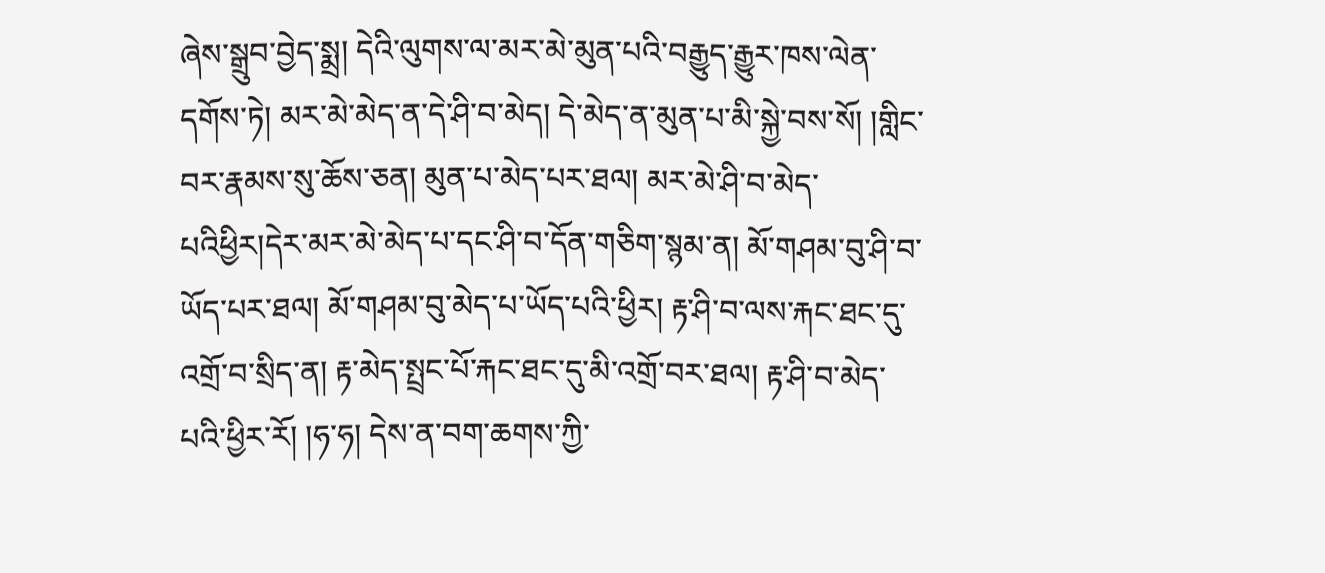ཞེས་སྒྲུབ་བྱེད་སྨྲ། དེའི་ལུགས་ལ་མར་མེ་མུན་པའི་བརྒྱུད་རྒྱུར་ཁས་ལེན་དགོས་ཏེ། མར་མེ་མེད་ན་དེ་ཤི་བ་མེད། དེ་མེད་ན་མུན་པ་མི་སྐྱེ་བས་སོ། །གླིང་བར་རྣམས་སུ་ཆོས་ཅན། མུན་པ་མེད་པར་ཐལ། མར་མེ་ཤི་བ་མེད་པའིཕྱིར།དེར་མར་མེ་མེད་པ་དང་ཤི་བ་དོན་གཅིག་སྙམ་ན། མོ་གཤམ་བུ་ཤི་བ་ཡོད་པར་ཐལ། མོ་གཤམ་བུ་མེད་པ་ཡོད་པའི་ཕྱིར། རྟ་ཤི་བ་ལས་རྐང་ཐང་དུ་འགྲོ་བ་སྲིད་ན། རྟ་མེད་སྤྲང་པོ་རྐང་ཐང་དུ་མི་འགྲོ་བར་ཐལ། རྟ་ཤི་བ་མེད་པའི་ཕྱིར་རོ། །ཧ་ཧ། དེས་ན་བག་ཆགས་ཀྱི་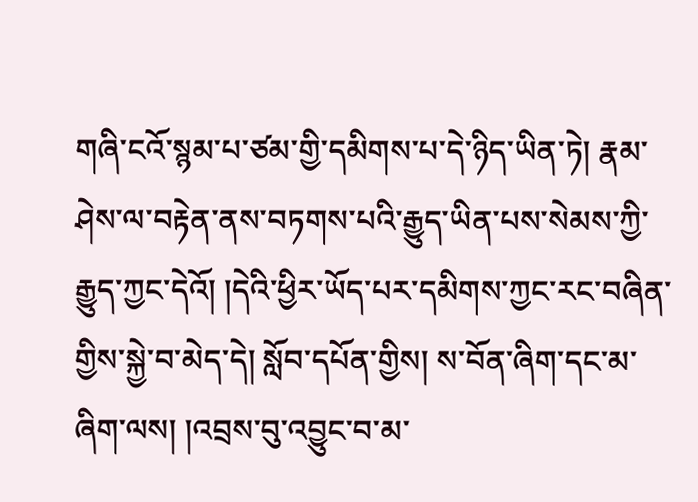གཞི་ངའོ་སྙམ་པ་ཙམ་གྱི་དམིགས་པ་དེ་ཉིད་ཡིན་ཏེ། རྣམ་ཤེས་ལ་བརྟེན་ནས་བཏགས་པའི་རྒྱུད་ཡིན་པས་སེམས་ཀྱི་རྒྱུད་ཀྱང་དེའོ། །དེའི་ཕྱིར་ཡོད་པར་དམིགས་ཀྱང་རང་བཞིན་གྱིས་སྐྱེ་བ་མེད་དེ། སློབ་དཔོན་གྱིས། ས་བོན་ཞིག་དང་མ་ཞིག་ལས། །འབྲས་བུ་འབྱུང་བ་མ་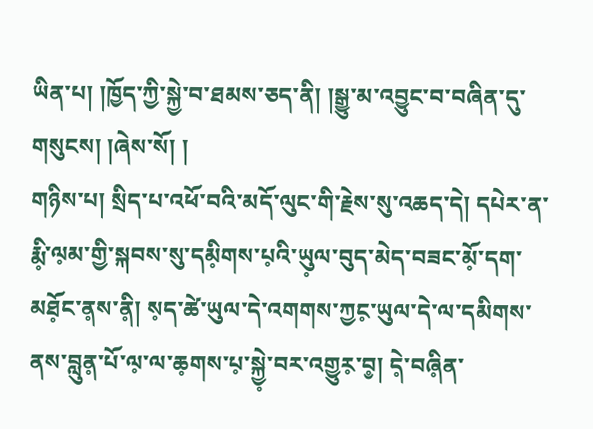ཡིན་པ། །ཁྱོད་ཀྱི་སྐྱེ་བ་ཐམས་ཅད་ནི། །སྒྱུ་མ་འབྱུང་བ་བཞིན་དུ་གསུངས། །ཞེས་སོ། །
གཉིས་པ། སྲིད་པ་འཕོ་བའི་མདོ་ལུང་གི་རྗེས་སུ་འཆད་དེ། དཔེར་ན་རྨི༷་ལ༷མ་གྱི་སྐབས་སུ་དམི༷གས་པ༷འི་ཡུ༷ལ་བུད་མེད་བཟང་མོ༷་དག་མཐོ༷ང་ན༷ས་ནི༷། ས༷ད་ཚེ་ཡུལ་དེ་འགགས་ཀྱང༷་ཡུལ་དེ་ལ་དམིགས་ནས་བླུན༷་པོ་ལ༷་ལ་ཆ༷གས་པ༷་སྐྱེ༷་བར་འགྱུར༷་བ༵། དེ༷་བཞི༷ན་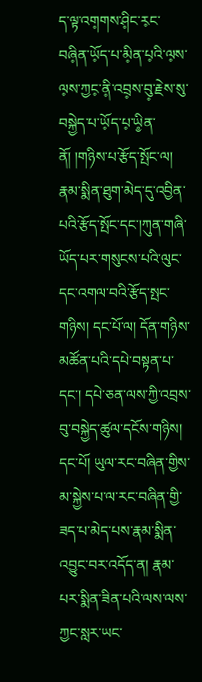ད་ལྟ་འག༷གས་ཤི༷ང་ར༷ང་བཞི༷ན་ཡོ༷ད་པ་མི༷ན་པ༷འི་ལ༷ས་ལ༷ས་ཀྱང༷་ནི༷་འབྲ༷ས་བུ༷་རྗེས་སུ་བསྐྱེད་པ་ཡོ༷ད་པ༷་ཡི༵ན་ནོ། །གཉིས་པ་རྩོད་སྤོང་ལ། རྣམ་སྨིན་ཐུག་མེད་དུ་འབྱིན་པའི་རྩོད་སྤོང་དང་།ཀུན་གཞི་ཡོད་པར་གསུངས་པའི་ལུང་དང་འགལ་བའི་རྩོད་སྤང་གཉིས། དང་པོ་ལ། དོན་གཉིས་མཚོན་པའི་དཔེ་བསྟན་པ་དང་། དཔེ་ཅན་ལས་ཀྱི་འབྲས་བུ་བསྐྱེད་ཚུལ་དངོས་གཉིས། དང་པོ། ཡུལ་རང་བཞིན་གྱིས་མ་སྐྱེས་པ་ལ་རང་བཞིན་གྱི་ཟད་པ་མེད་པས་རྣམ་སྨིན་འབྱུང་བར་འདོད་ན། རྣམ་པར་སྨིན་ཟིན་པའི་ལས་ལས་ཀྱང་སླར་ཡང་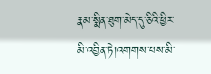རྣམ་སྨིན་ཐུག་མེད་དུ་ཅིའི་ཕྱིར་མི་འབྱིན་ཏེ།འགགས་པས་མི་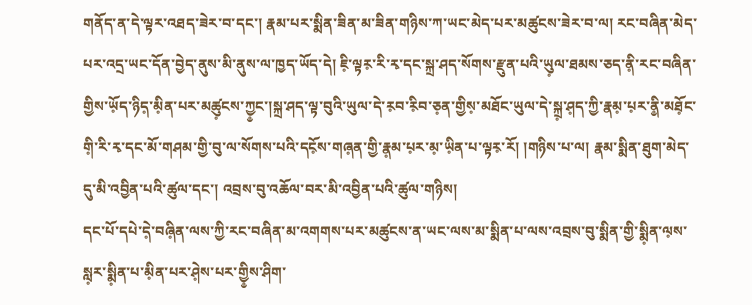གནོད་ན་དེ་ལྟར་འཐད་ཟེར་བ་དང་། རྣམ་པར་སྨིན་ཟིན་མ་ཟིན་གཉིས་ཀ་ཡང་མེད་པར་མཚུངས་ཟེར་བ་ལ། རང་བཞིན་མེད་པར་འདྲ་ཡང་དོན་བྱེད་ནུས་མི་ནུས་ལ་ཁྱད་ཡོད་དེ། ཇི༷་ལྟར༷་རི་རྭ་དང་སྐྲ་ཤད་སོགས་རྫུན་པའི་ཡུ༷ལ་ཐམས་ཅད་ནི༷་རང་བཞིན་གྱིས་ཡོ༷ད་ཉིད༷་མི༷ན་པར་མཚུ༷ངས་ཀྱ༵ང་།སྐྲ་ཤད་ལྟ་བུའི་ཡུལ་དེ་ར༷བ་རི༷བ་ཅ༷ན་གྱིས༷་མཐོང་ཡུལ་དེ་སྐྲ༷་ཤ༷ད་ཀྱི་རྣམ༷་པ༷ར་ནི༵་མཐོ༷ང་གི༷་རི་རྭ་དང་མོ་གཤམ་གྱི་བུ་ལ་སོགས་པའི་དངོ༷ས་གཞ༷ན་གྱི་རྣ༷མ་པ༷ར་མ༷་ཡི༷ན་པ་ལྟར༷་རོ། །གཉིས་པ་ལ། རྣམ་སྨིན་ཐུག་མེད་དུ་མི་འབྱིན་པའི་ཚུལ་དང་། འབྲས་བུ་འཆོལ་བར་མི་འབྱིན་པའི་ཚུལ་གཉིས།
དང་པོ་དཔེ་དེ༷་བཞི༷ན་ལས་ཀྱི་རང་བཞིན་མ་འགགས་པར་མཚུངས་ན་ཡང་ལས་མ་སྨིན་པ་ལས་འབྲས་བུ་སྨིན་གྱི་སྨི༷ན་ལ༷ས་སླ༷ར་སྨི༷ན་པ་མི༷ན་པར་ཤེ༷ས་པར་གྱི༵ས་ཤིག་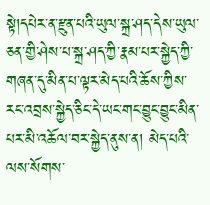སྟེ།དཔེར་ན་རྫུན་པའི་ཡུལ་སྐྲ་ཤད་དེས་ཡུལ་ཅན་གྱི་ཤེས་པ་སྐྲ་ཤད་ཀྱི་རྣམ་པར་སྐྱེད་ཀྱི་གཞན་དུ་མིན་པ་ལྟར་མེད་པའི་ཆོས་ཀྱིས་རང་འབྲས་སྐྱེད་ཅིང་དེ་ཡང་གང་བྱུང་བྱུང་མིན་པར་མི་འཆོལ་བར་སྐྱེད་ནུས་ན། མེད་པའི་ལས་སོགས་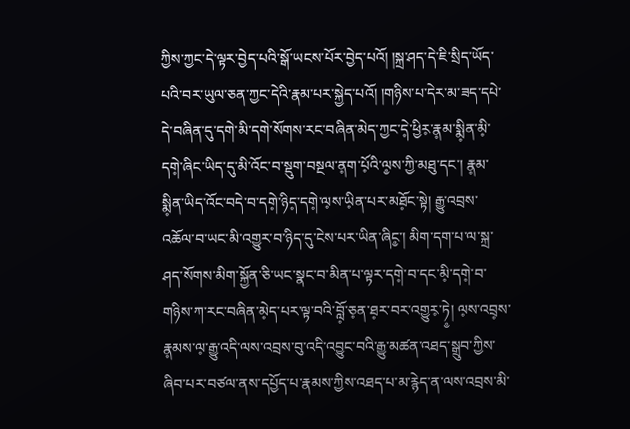ཀྱིས་ཀྱང་དེ་ལྟར་བྱེད་པའི་སྒོ་ཡངས་པོར་བྱེད་པའོ། །སྐྲ་ཤད་དེ་ཇི་སྲིད་ཡོད་པའི་བར་ཡུལ་ཅན་ཀྱང་དེའི་རྣམ་པར་སྐྱེད་པའོ། །གཉིས་པ་དེར་མ་ཟད་དཔེ་དེ་བཞིན་དུ་དགེ་མི་དགེ་སོགས་རང་བཞིན་མེད་ཀྱང་དེ༷་ཕྱིར༷་རྣ༷མ་སྨི༷ན་མི༷་དགེ༷་ཞིང་ཡིད་དུ་མི་འོང་བ་སྡུག་བསྔལ་ན༷ག་པོ༷འི་ལ༵ས་ཀྱི་མཐུ་དང་། རྣ༷མ་སྨི༷ན་ཡིད་འོང་བདེ་བ་དགེ༷་ཉིད༷་དགེ༷་ལ༷ས་ཡི༷ན་པར་མཐོ༷ང་སྟེ། རྒྱུ་འབྲས་འཆོལ་བ་ཡང་མི་འགྱུར་བ་ཉིད་དུ་ངེས་པར་ཡིན་ཞིང༵་། མིག་དག་པ་ལ་སྐྲ་ཤད་སོགས་མིག་སྐྱོན་ཅི་ཡང་སྣང་བ་མིན་པ་ལྟར་དགེ༷་བ་དང་མི༷་དགེ༷་བ་གཉིས་ཀ་རང་བཞིན་མེ༷ད་པར་ལྟ་བའི་བློ༷་ཅ༷ན་ཐ༷ར་བར་འགྱུར༷་ཏེ༵། ལ༷ས་འབྲ༷ས་རྣ༷མས་ལ༷་རྒྱུ་འདི་ལས་འབྲས་བུ་འདི་འབྱུང་བའི་རྒྱུ་མཚན་འཐད་སྒྲུབ་ཀྱིས་ཞིབ་པར་བཙལ་ནས་དཔྱོད་པ་རྣམས་ཀྱིས་འཐད་པ་མ་རྙེད་ན་ལས་འབྲས་མི་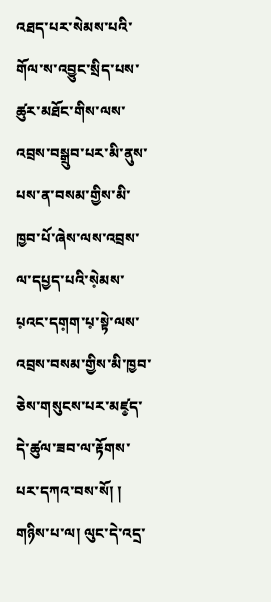འཐད་པར་སེམས་པའི་གོལ་ས་འབྱུང་སྲིད་པས་ཚུར་མཐོང་གིས་ལས་འབྲས་བསྒྲུབ་པར་མི་ནུས་པས་ན་བསམ་གྱིས་མི་ཁྱབ་པོ་ཞེས་ལས་འབྲས་ལ་དཔྱད་པའི་སེ༷མས་པ༷འང་དག༷ག་པ༷་སྟེ་ལས་འབྲས་བསམ་གྱིས་མི་ཁྱབ་ཅེས་གསུངས་པར་མཛ༵ད་དེ་ཚུལ་ཟབ་ལ་རྟོགས་པར་དཀའ་བས་སོ། །
གཉིས་པ་ལ། ལུང་དེ་འདྲ་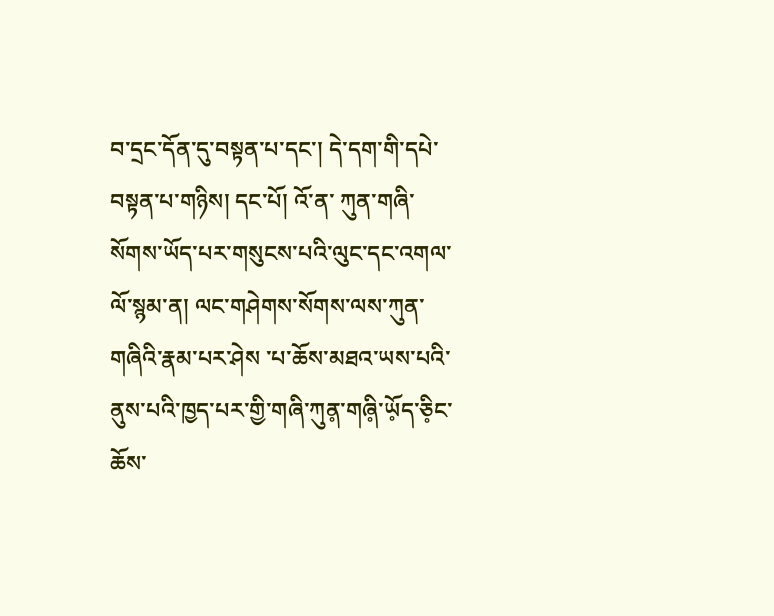བ་དྲང་དོན་དུ་བསྟན་པ་དང་། དེ་དག་གི་དཔེ་བསྟན་པ་གཉིས། དང་པོ། འོ་ན་ ཀུན་གཞི་སོགས་ཡོད་པར་གསུངས་པའི་ལུང་དང་འགལ་ལོ་སྙམ་ན། ལང་གཤེགས་སོགས་ལས་ཀུན་གཞིའི་རྣམ་པར་ཤེས ་པ་ཆོས་མཐའ་ཡས་པའི་ནུས་པའི་ཁྱད་པར་གྱི་གཞི་ཀུན༷་གཞི༷་ཡོ༷ད་ཅི༷ང་ཆོས་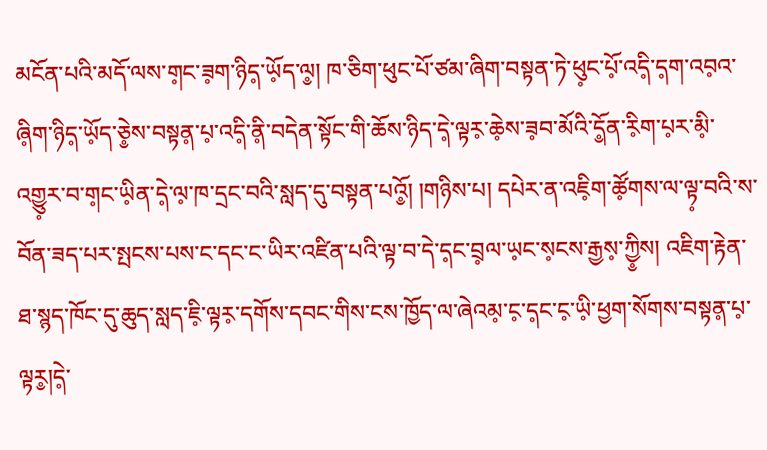མངོན་པའི་མདོ་ལས་ག༷ང་ཟ༷ག་ཉིད༷་ཡོ༷ད་ལ༵། ཁ་ཅིག་ཕུང་པོ་ཙམ་ཞིག་བསྟན་ཏེ་ཕུ༷ང་པོ༷་འདི༷་ད༷ག་འབ༷འ་ཞི༷ག་ཉིད༷་ཡོ༷ད་ཅེ༵ས་བསྟན༷་པ༷་འདི༷་ནི༷་བདེན་སྟོང་གི་ཆོས་ཉིད་དེ༷་ལྟར༷་ཆེ༷ས་ཟ༷བ་མོའི་དོ༵ན་རི༷ག་པ༷ར་མི༷་འགྱུ༷ར་བ་ག༷ང་ཡི༷ན་དེ༷་ལ༷་ཁ་དྲང་བའི་སླད་དུ་བསྟན་པའོ༵། །གཉིས་པ། དཔེར་ན་འཇི༷ག་ཚོ༷གས་ལ་ལྟ༷་བའི་ས་བོན་ཟད་པར་སྤངས་པས་ང་དང་ང་ཡིར་འཛིན་པའི་ལྟ་བ་དེ་ད༷ང་བྲ༷ལ་ཡ༷ང་ས༷ངས་རྒྱས༷་ཀྱི༵ས། འཇིག་རྟེན་ཐ་སྙད་ཁོང་དུ་ཆུད་སླད་ཇི༷་ལྟར༷་དགོས་དབང་གིས་ངས་ཁྱོད་ལ་ཞེའམ༷་ང༷་ད༷ང་ང༷་ཡི༷་ཕྱག་སོགས་བསྟན༷་པ༷་ལྟར༵།དེ༷་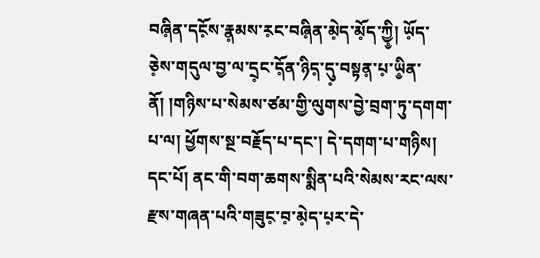བཞི༷ན་དངོ༷ས་རྣ༷མས་ར༷ང་བཞི༷ན་མེ༷ད་མོ༷ད་ཀྱི༵། ཡོ༷ད་ཅེ༷ས་གདུལ་བྱ་ལ་དྲ༷ང་དོ༷ན་ཉིད༷་དུ༷་བསྟན༷་པ༷་ཡི༵ན་ནོ། །གཉིས་པ་སེམས་ཙམ་གྱི་ལུགས་བྱེ་བྲག་ཏུ་དགག་པ་ལ། ཕྱོགས་སྔ་བརྗོད་པ་དང་། དེ་དགག་པ་གཉིས། དང་པོ། ནང་གི་བག་ཆགས་སྨིན་པའི་སེམས་རང་ལས་རྫས་གཞན་པའི་གཟུང༷་བ༷་མེ༷ད་པ༷ར་དེ་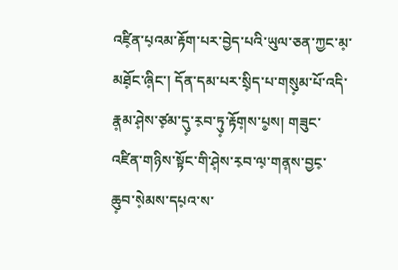འཛི༷ན་པ༷འམ་རྟོག་པར་བྱེད་པའི་ཡུལ་ཅན་ཀྱང་མ༷་མཐོ༷ང་ཞི༷ང་། དོན་དམ་པར་སྲི༷ད་པ་གསུ༷མ་པོ་འདི་རྣ༷མ་ཤེ༷ས་ཙ༷མ་དུ༷་ར༷བ་ཏུ༷་རྟོག༷ས་པ༵ས། གཟུང་འཛིན་གཉིས་སྟོང་གི་ཤེ༷ས་ར༷བ་ལ༷་གན༷ས་བྱང༷་ཆུ༷བ་སེ༷མས་དཔ༷འ་ས་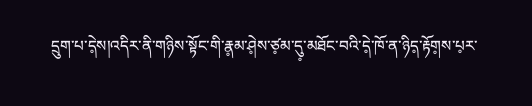དྲུག་པ་དེ༷ས།འདིར་ནི་གཉིས་སྟོང་གི་རྣ༷མ་ཤེ༷ས་ཙ༷མ་དུ༷་མཐོང་བའི་དེ༷་ཁོ་ན་ཉིད༷་རྟོག༷ས་པ༷ར་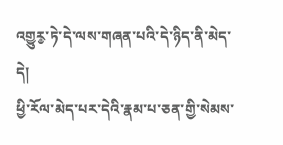འགྱུར༵་ཏེ་དེ་ལས་གཞན་པའི་དེ་ཉིད་ནི་མེད་དེ།
ཕྱི་རོལ་མེད་པར་དེའི་རྣམ་པ་ཅན་གྱི་སེམས་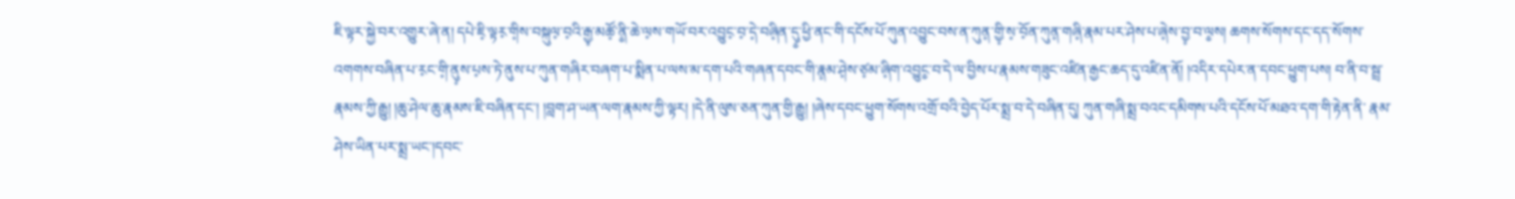ཇི་ལྟར་སྐྱེ་བར་འགྱུར་ཞེ་ན། དཔེ་ཇི༷་ལྟར༷་གི༷ས་བསྐུལ༷་བ༷འི་རྒྱ༷་མཚོ༷་ནི༵་ཆེ་ལ༷ས་གཡོ་བར་འབྱུང༷་བ༷་དེ༷་བཞི༷ན་དུ༵་ཕྱི་ནང་གི་དངོས་པོ་ཀུན་འབྱུང་བས་ན་ཀུན༷་གྱི༷་ས༷་བོ༷ན་ཀུན༷་གཞི༷་རྣམ་པར་ཤེས་པ་ཞེ༷ས་བྱ༷་བ་ལ༵ས། ཆགས་སོགས་དང་དད་སོགས་འགགས་བཞིན་པ་ར༷ང་གི༷་ནུ༷ས་པ༷ས་ཏེ་ནུས་པ་ཀུན་གཞིར་བཞག་པ་སྨིན་པ་ལས་མ་དག་པའི་གཞན་དབང་གི་རྣ༷མ་ཤེ༷ས་ཙ༷མ་ཞི༷ག་འབྱུང༵་བ་དེ་ལ་བྱིས་པ་རྣམས་གཟུང་འཛིན་རྒྱང་ཆད་དུ་འཛིན་ནོ། །འདིར་དཔེར་ན་དབང་ཕྱུག་པས། བ་ནི་བ་སྦྲ་རྣམས་ཀྱི་རྒྱུ། །ཆུ་ཤེལ་ཆུ་རྣམས་ཇི་བཞིན་དང་། །བླག་ཤ་ཡན་ལག་རྣམས་ཀྱི་ལྟར། །དེ་ནི་ལུས་ཅན་ཀུན་གྱི་རྒྱུ། །ཞེས་དབང་ཕྱུག་སོགས་འགྲོ་བའི་བྱེད་པོར་སྨྲ་བ་དེ་བཞིན་དུ། ཀུན་གཞི་སྨྲ་བའང་དམིགས་པའི་དངོས་པོ་མཐའ་དག་གི་རྟེན་ནི་ རྣམ་ཤེས་ཡིན་པར་སྨྲ་ཡང་།དབང་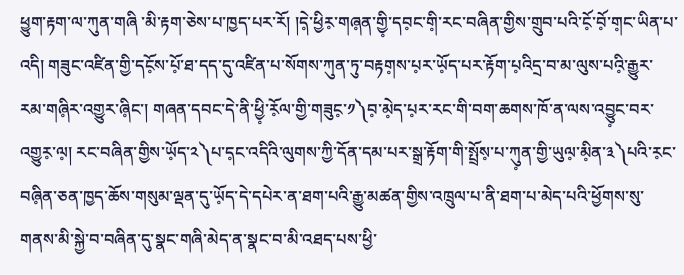ཕྱུག་རྟག་ལ་ཀུན་གཞི ་མི་རྟག་ཅེས་པ་ཁྱད་པར་རོ། །དེ༷་ཕྱིར༷་གཞ༷ན་གྱི༷་དབ༷ང་གི༷་རང་བཞིན་གྱིས་གྲུབ་པའི་ངོ༷་བོ༷་ག༷ང་ཡིན་པ་འདི། གཟུང་འཛིན་གྱི་དངོ༷ས་པོ༷་ཐ་དད་དུ་འཛིན་པ་སོགས་ཀུན་ཏུ་བརྟག༷ས་པ༷ར་ཡོ༷ད་པར་རྟོག་པ༷འིདྲ་བ་མ་ལུས་པའི༷་རྒྱུར་རམ་གཞི༷ར་འགྱུར་ཞི༷ང་། གཞན་དབང་དེ་ནི་ཕྱི༷་རོ༷ལ་གྱི་གཟུང༷་༡༽བ༷་མེ༷ད་པ༷ར་རང་གི་བག་ཆགས་ཁོ་ན་ལས་འབྱུ༷ང་བར་འགྱུར༷་ལ༷། རང་བཞིན་གྱིས་ཡོ༷ད་༢༽པ་ད༷ང་འདིའི་ལུགས་ཀྱི་དོན་དམ་པར་སྒྲ་རྟོག་གི་སྤྲོས༷་པ་ཀུ༷ན་གྱི་ཡུལ༷་མི༷ན་༣༽པའི་ར༷ང་བཞི༷ན་ཅན་ཁྱད་ཆོས་གསུམ་ལྡན་དུ་ཡོ༷ད་དེ་དཔེར་ན་ཐག་པའི་རྒྱུ་མཚན་གྱིས་འཁྲུལ་པ་ནི་ཐག་པ་མེད་པའི་ཕྱོགས་སུ་གནས་མི་སྐྱེ་བ་བཞིན་དུ་སྣང་གཞི་མེད་ན་སྣང་བ་མི་འཐད་པས་ཕྱི་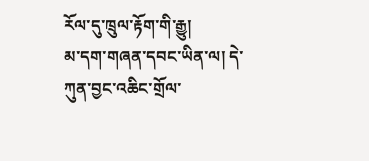རོལ་དུ་ཁྲུལ་རྟོག་གི་རྒྱུ།
མ་དག་གཞན་དབང་ཡིན་ལ། དེ་ཀུན་བྱང་འཆིང་གྲོལ་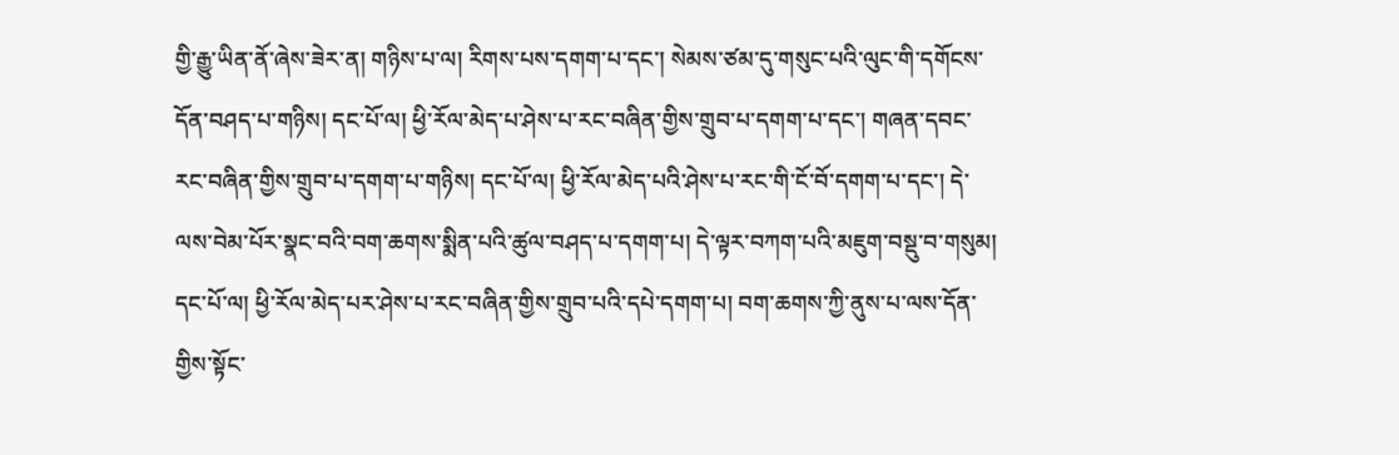གྱི་རྒྱུ་ཡིན་ནོ་ཞེས་ཟེར་ན། གཉིས་པ་ལ། རིགས་པས་དགག་པ་དང་། སེམས་ཙམ་དུ་གསུང་པའི་ལུང་གི་དགོངས་དོན་བཤད་པ་གཉིས། དང་པོ་ལ། ཕྱི་རོལ་མེད་པ་ཤེས་པ་རང་བཞིན་གྱིས་གྲུབ་པ་དགག་པ་དང་། གཞན་དབང་རང་བཞིན་གྱིས་གྲུབ་པ་དགག་པ་གཉིས། དང་པོ་ལ། ཕྱི་རོལ་མེད་པའི་ཤེས་པ་རང་གི་ངོ་བོ་དགག་པ་དང་། དེ་ལས་བེམ་པོར་སྣང་བའི་བག་ཆགས་སྨིན་པའི་ཚུལ་བཤད་པ་དགག་པ། དེ་ལྟར་བཀག་པའི་མཇུག་བསྡུ་བ་གསུམ། དང་པོ་ལ། ཕྱི་རོལ་མེད་པར་ཤེས་པ་རང་བཞིན་གྱིས་གྲུབ་པའི་དཔེ་དགག་པ། བག་ཆགས་ཀྱི་ནུས་པ་ལས་དོན་གྱིས་སྟོང་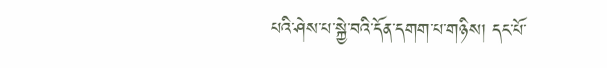པའི་ཤེས་པ་སྐྱེ་བའི་དོན་དགག་པ་གཉིས། དང་པོ་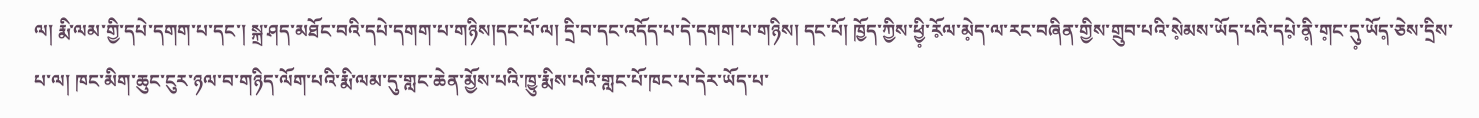ལ། རྨི་ལམ་གྱི་དཔེ་དགག་པ་དང་། སྐྲ་ཤད་མཐོང་བའི་དཔེ་དགག་པ་གཉིས།དང་པོ་ལ། དྲི་བ་དང་འདོད་པ་དེ་དགག་པ་གཉིས། དང་པོ། ཁྱོད་ཀྱིས་ཕྱི༷་རོ༷ལ་མེ༷ད་ལ་རང་བཞིན་གྱིས་གྲུབ་པའི་སེ༷མས་ཡོད་པའི་དཔེ༷་ནི༷་ག༷ང་དུ༷་ཡོད༷་ཅེས་དྲིས་པ་ལ། ཁང་མིག་ཆུང་ངུར་ཉལ་བ་གཉིད་ལོག་པའི་རྨི་ལམ་དུ་གླང་ཆེན་མྱོས་པའི་ཁྱུ་རྨིས་པའི་གླང་པོ་ཁང་པ་དེར་ཡོད་པ་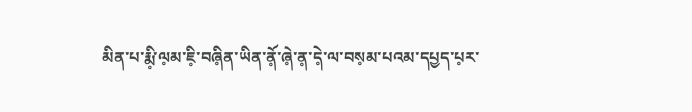མིན་པ་རྨི༷་ལ༷མ་ཇི༷་བཞི༷ན་ཡིན་ནོ༷་ཞེ༷་ན༷་དེ༷་ལ་བས༷མ་པའམ་དཔྱད་པ༷ར་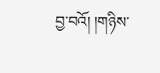བྱ་བའོ། །གཉིས་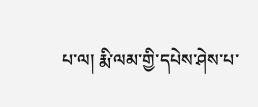པ་ལ། རྨི་ལམ་གྱི་དཔེས་ཤེས་པ་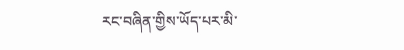རང་བཞིན་གྱིས་ཡོད་པར་མི་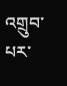འགྲུབ་པར་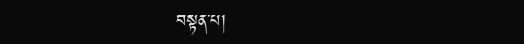བསྟན་པ།